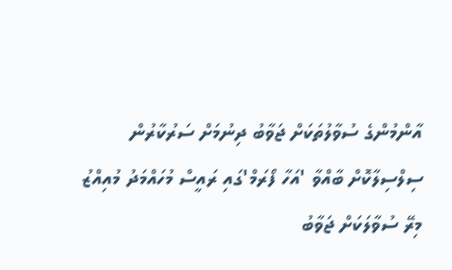އާންމުންގެ ސުވާލުތަކަށް ޖަވާބު ދިނުމަށް ސަރުކާރުން ސިލްސިލާކޮށް ބާއްވާ 'އަހާ ފޯރަމް'ގައި ރައީސް މުހައްމަދު މުއިއްޒު މިރޭ ސުވާލަކަށް ޖަވާބު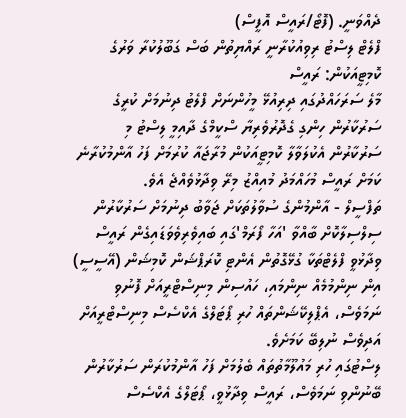ދެއްވަނީ. (ފޮޓޯ/ރައީސް އޮފީސް)
ފްލެޓް ލިސްޓު ރިވިއުކުރާނީ ރައްޔިތުން ބަސް ގަބޫލުކުރާ ވަރުގެ ކޮމިޓީއަކުން: ރައީސް
މާލެ ސަރަހައްދުގައި ދިރިއުޅޭ މީހުންނަށް ފްލެޓު ދިނުމަށް ކުރީގެ ސަރުކާރުން ހިންގި ގެދޮރުވެރިޔާ ސްކީމްގެ ދާއިމީ ލިސްޓު މި ސަރުކާރުން އެކުލަވާލާ ކޮމިޓީއަކުން މުރާޖައާ ކުރުމަށް ފަހު އާންމުކުރާނެ ކަމަށް ރައީސް މުހައްމަދު މުއިއްޒު މިރޭ ވިދާޅުވެއްޖެ އެވެ.
ތަފްސީލް - އާންމުންގެ ސުވާލުތަކަށް ޖަވާބު ދިނުމަށް ސަރުކާރުން ސިލްސިލާކޮށް ބާއްވާ 'އަހާ ފޯރަމް'ގައި ބައިވެރިވެވަޑައިގެން ރައީސް ވިދާޅުވީ ފްލެޓްތަކާ ގުޅޭގޮތުން އެންޓި ކޮރަޕްޝަން ކޮމިޝަން (އޭސީސީ) އިން ނިންމުމެއް ނިންމައި، ހައުސިން މިނިސްޓްރީއަށް ފޮނުވި ނަމަވެސް، އެޕްލިކޭޝަންތައް ހުރި ޕޯޓަލްގެ އެކްސެސް މިނިސްޓްރީއަށް އަދިވެސް ނުލިބޭ ކަމަށެވެ.
ލިސްޓުގައި ހުރި މައުލޫމާތުތައް ބެލުމަށް ފަހު އާންމުކުރަން ސަރުކާރުން ބޭނުންވި ނަމަވެސް، ރައީސް ވިދާޅުވީ، ޕޯޓަލްގެ އެކްސެސް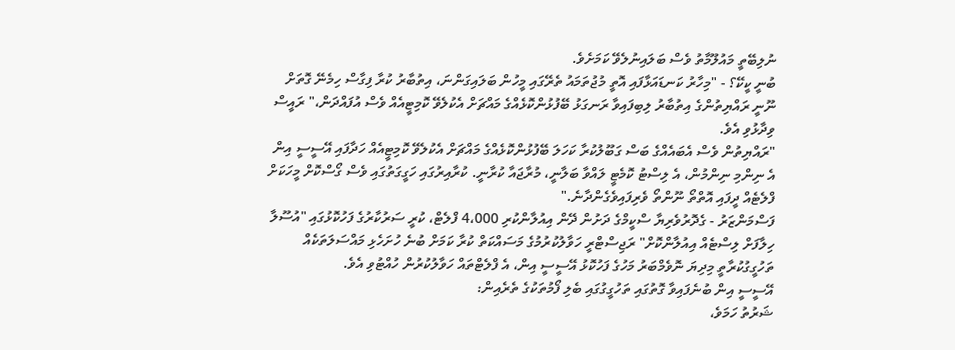ނުލިބޭތީ މައުލޫމާތު ވެސް ބަލައިނުލެވޭ ކަމަށެވެ.
ބުނީ ކީކޭ؟ - "މިހާރު ކަނޑައަޅާފައި އޮތީ މުޖުތަމައު ތެރޭގައި މީހުން ބަލައިގަންނަ، އިތުބާރު ކުރާ ފިގާސް ހިމެނޭ ގޮތަށް ނޫނީ ރައްޔިތުންގެ އިތުބާރު ލިބިފައިވާ ރަނގަޅު ބޭފުޅުންކޮޅެއްގެ މައްޗަށް އެކުލެވޭ ކޮމިޓީއެއް ވެސް އުފައްދަން،" ރައީސް ވިދާޅުވި އެވެ.
"ރައްޔިތުން ވެސް އެބައެއްގެ ބަސް ގަބޫލުކުރާ ކަހަލަ ބޭފުޅުންކޮޅެއްގެ މައްޗަށް އެކުލެވޭ ކޮމިޓީއެއް ހަދާފައި އޭސީސީ އިން އެ ނިންމި ނިންމުން، އެ ލިސްޓު ކޮމެޓީ ލައްވާ ބަލާނީ، މުރާޖައާ ކުރާނީ. ކުރާއިރުގައި ހަގީގަތުގައި ވެސް ގޯސްކޮށް މީހަކަށް ފްލެޓެއް ދީފައި އޮތްތޯ ނޫންތޯ ވެރިފައިވެގެންދާނެ."
ފަސްމަންޒަރު - ގެދޮރުވެރިޔާ ސްކީމްގެ ދަށުން ދޭން އިއުލާންކުރި 4،000 ފްލެޓް، ކުރީ ސަރުކާރުގެ ފަހުކޮޅުގައި "އުސޫލާ ހިލާފަށް ލިސްޓެއް އިއުލާންކޮށް" ރަޖިސްޓްރީ ހަވާލުކުރުމުގެ މަސައްކަތް ކުރާ ކަމަށް ބުނެ ހުށަހެޅި މައްސަލަތަކެއް ތަހުގީގުކުރާތީ މިދިޔަ ނޮވެމްބަރު މަހުގެ ފަހުކޮޅު އޭސީސީ އިން، އެ ފްލެޓްތައް ހަވާލުކުރުން ހުއްޓުވި އެވެ.
އޭސީސީ އިން ބުނެފައިވާ ގޮތުގައި ތަހުގީގުގައި ބެލި ފޯމުތަކުގެ ތެރެއިން:
ޝަރުތު ހަމަވެ،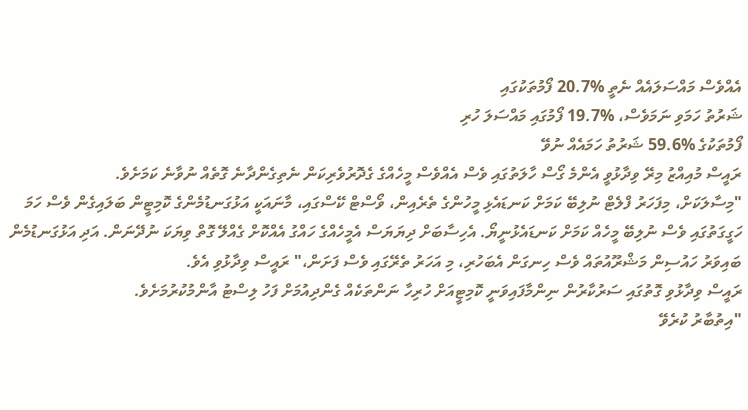އެއްވެސް މައްސަލައެއް ނެތީ %20.7 ފޯމުތަކުގައި
ޝަރުތު ހަމަވި ނަމަވެސް، %19.7 ފޯމުގައި މައްސަލަ ހުރި
ފޯމުތަކުގެ %59.6 ޝަރުތު ހަމައެއް ނުވޭ
ރައީސް މުއިއްޒު މިރޭ ވިދާޅުވީ އެންމެ ގޯސް ހާލަތުގައި ވެސް އެއްވެސް މީހެއްގެ ގެދޮރުވެރިކަން ނެތިގެންދާނެ ގޮތެއް ނުވާނެ ކަމަށެވެ.
"މިސާލަކަށް، މިފަހަރު ފްލެޓް ނުލިބޭ ކަމަށް ކަނޑައެޅި މީހުންގެ ތެރެއިން، ވޯސްޓް ކޭސްގައި، މާނައަކީ އަޅުގަނޑުމެންގެ ކޮމިޓީން ބަލައިގެން ވެސް ހަމަ ހަގީގަތުގައި ވެސް ނުލިބޭ މީހެއް ކަމަށް ކަނޑައެޅުނީޔޯ. އެހިސާބަށް ދިޔަޔަސް އެމީހެއްގެ ހައްގު އެއްކޮށް ގެއްލޭ ގޮތް ވިޔަކަ ނުދޭނަން. އަދި އަޅުގަނޑުމެން ބައިވަރު ހައުސިން މަޝްރޫއުތައް ވެސް ހިނގަން އެބަހުރި، މި އަހަރު ތެރޭގައި ވެސް ފަށަން،" ރައީސް ވިދާޅުވި އެވެ.
ރައީސް ވިދާޅުވި ގޮތުގައި ސަރުކާރުން ނިންމާފައިވަނީ ކޮމިޓީއަށް ހުރިހާ ނަންތަކެއް ގެންދިއުމަށް ފަހު ލިސްޓު އާންމުކުރުމަށެވެ.
"އިތުބާރު ކުރެވޭ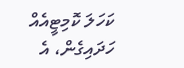ކަހަލަ ކޮމިޓީއެއް ހަދައިގެން، އެ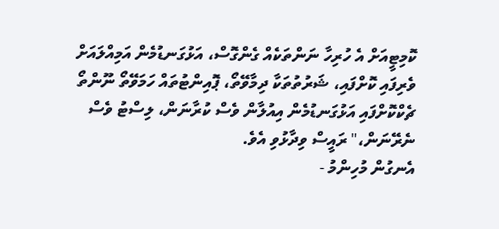ކޮމިޓީއަށް އެ ހުރިހާ ނަންތަކެއް ގެންގޮސް، އަޅުގަނޑުމެން އަމިއްލައަށް ވެރިފައި ކޮށްފައި، ޝަރުތުތަކާ ދިމާވޭތޯ، ޕޮއިންޓުތައް ހަމަވޭތޯ ނޫންތޯ ޗެކްކޮށްފައި އަޅުގަނޑުމެން އިއުލާން ވެސް ކުރާނަން، ލިސްޓު ވެސް ނެރޭނަން،" ރައީސް ވިދާޅުވި އެވެ.
އެނގުން މުހިންމު -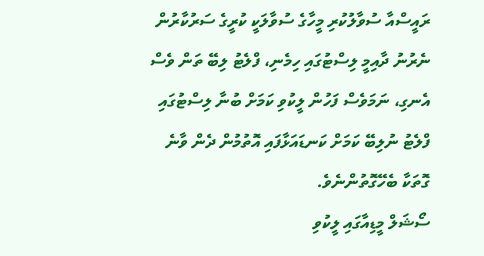ރައީސްއާ ސުވާލުކުރި މީހާގެ ސުވާލަކީ ކުރީގެ ސަރުކާރުން ނެރުނު ދާއިމީ ލިސްޓުގައި ހިމެނި، ފްލެޓު ލިބޭ ތަން ވެސް އެނގި، ނަމަވެސް ފަހުން ލީކުވި ކަމަށް ބުނާ ލިސްޓުގައި ފްލެޓު ނުލިބޭ ކަމަށް ކަނޑައަޅާފައި އޮތުމުން ދެން ވާނެ ގޮތަކާ ބެހޭގޮތުންނެވެ.
ސޯޝަލް މީޑިއާގައި ލީކުވި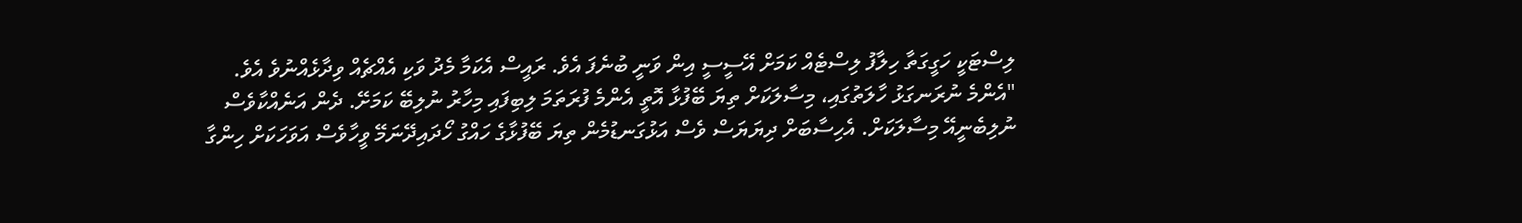ލިސްޓަކީ ހަގީގަތާ ހިލާފު ލިސްޓެއް ކަމަށް އޭސީސީ އިން ވަނީ ބުނެފަ އެވެ. ރައީސް އެކަމާ މެދު ވަކި އެއްޗެއް ވިދާޅެއްނުވެ އެވެ.
"އެންމެ ނުރަނގަޅު ހާލަތުގައި، މިސާލަކަށް ތިޔަ ބޭފުޅާ އޮތީ އެންމެ ފުރަތަމަ ލިބިފައި މިހާރު ނުލިބޭ ކަމަށޭ. ދެން އަނެއްކާވެސް ނުލިބެނީއޭ މިސާލަކަށް. އެހިސާބަށް ދިޔަޔަސް ވެސް އަޅުގަނޑުމެން ތިޔަ ބޭފުޅާގެ ހައްގު ހޯދައިދޭނަމޭ ވީހާވެސް އަވަހަކަށް ހިންގާ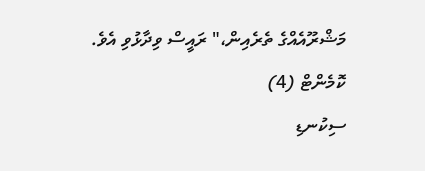މަޝްރޫއެއްގެ ތެރެއިން،" ރައީސް ވިދާޅުވި އެވެ.
ކޮމެންޓް (4)
ސިކުނޑި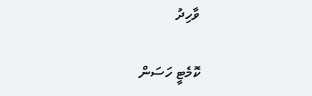ވާހިދު

ކޮމެޓީ ހަސަން